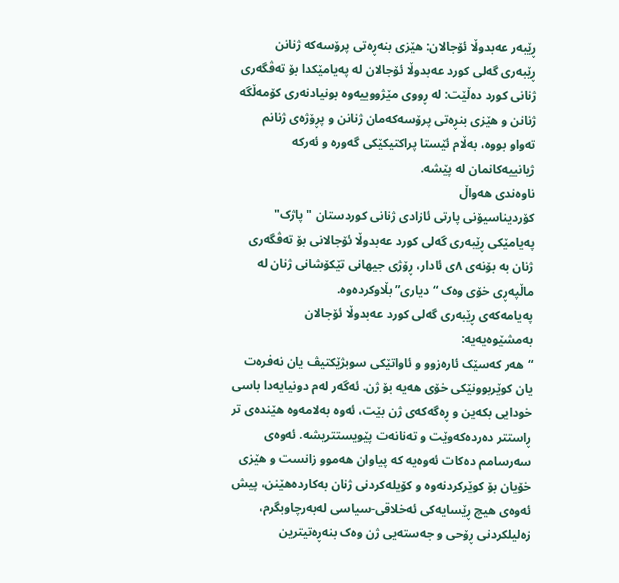ڕێبەر عەبدوڵا ئۆجالان: هێزی بنەڕەتی پرۆسەکە ژنانن
ڕێبەری گەلی کورد عەبدوڵا ئۆجالان لە پەیامێکدا بۆ تەڤگەری ژنانی کورد دەڵێت: لە ڕووی مێژووییەوە بونیادنەری کۆمەڵگە ژنانن و هێزی بنڕەتی پرۆسەکەمان ژنانن و پڕۆژەی ژنانم تەواو بووە، بەڵام ئێستا پراکتیکێکی گەورە و ئەرکە ژیانییەکانمان لە پێشە.
ناوەندی هەواڵ
کۆردیناسیۆنی پارتی ئازادی ژنانی کوردستان "پاژک" پەیامێکی ڕێبەری گەلی کورد عەبدوڵا ئۆجالانی بۆ تەڤگەری ژنان بە بۆنەی ٨ی ئادار، ڕۆژی جیهانی تێکۆشانی ژنان لە ماڵپەڕی خۆی وەک “دیاری” بڵاوکردەوە.
پەیامەکەی ڕێبەری گەلی کورد عەبدوڵا ئۆجالان بەمشێوەیەیە:
“هەر کەسێک ئارەزوو و ئاواتێکی سوبژێکتیڤ یان نەفرەت یان کوێربوونێکی خۆی هەیە بۆ ژن. ئەگەر لەم دونیایەدا باسی خودایی بکەین و ڕەگەکەی ژن بێت، ئەوە بەلامەوە هێندەی تر ڕاستتر دەردەکەوێت و تەنانەت پێویستتریشە. ئەوەی سەرسامم دەکات ئەوەیە کە پیاوان هەموو زانست و هێزی خۆیان بۆ کوێرکردنەوە و کۆیلەکردنی ژنان بەکاردەهێنن، پیش ئەوەی هیچ ڕێسایەکی ئەخلاقی-سیاسی لەبەرچاوبگرم، زەلیلکردنی ڕۆحی و جەستەیی ژن وەک بنەڕەتیترین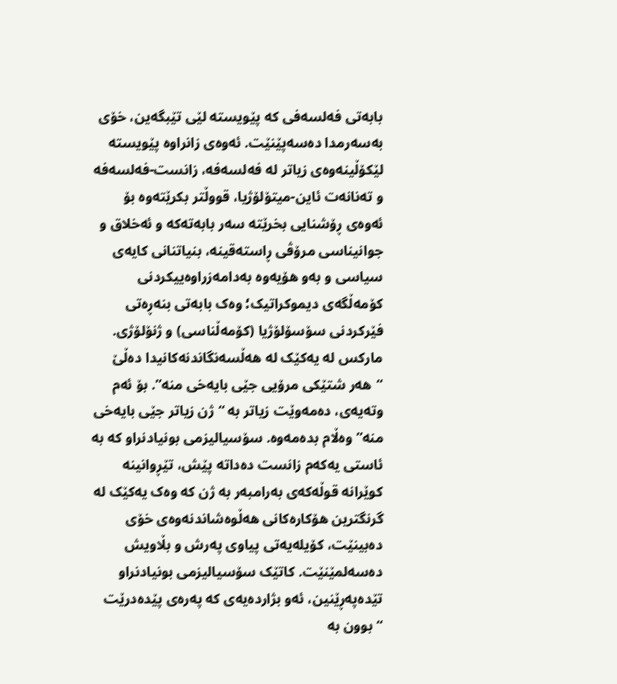بابەتی فەلسەفی کە پێویستە لێی تێبگەین، خۆی بەسەرمدا دەسەپێنێت. ئەوەی زانراوە پێویستە لێکۆڵینەوەی زیاتر لە فەلسەفە، زانست-فەلسەفە و تەنانەت ئاین-میتۆلۆژیا، قووڵتر بکرێتەوە بۆ ئەوەی ڕۆشنایی بخرێتە سەر بابەتەکە و ئەخلاق و جوانیناسی مرۆڤی ڕاستەقینە، بنیاتنانی کایەی سیاسی و بەو هۆیەوە بەدامەزراوەییکردنی کۆمەڵگەی دیموکراتیک؛ وەک بابەتی بنەڕەتی فێرکردنی سۆسۆلۆژیا (کۆمەڵناسی) و ژنۆلۆژی.
مارکس لە یەکێک لە هەڵسەنگاندنەکانیدا دەڵێ “هەر شتێکی مرۆیی جێی بایەخی منە”. بۆ ئەم وتەیەی، دەمەوێت زیاتر بە “ژن زیاتر جێی بایەخی منە” وەڵام بدەمەوە. سۆسیالیزمی بونیادنراو کە بە ئاستی یەکەم زانست دەداتە پێش، تێڕوانینە کوێرانە قوڵەکەی بەرامبەر بە ژن کە وەک یەکێک لە گرنگترین هۆکارەکانی هەڵوەشاندنەوەی خۆی دەبینێت، کۆیلەیەتی پیاوی پەرش و بڵاویش دەسەلمێنێت. کاتێک سۆسیالیزمی بونیادنراو تێدەپەڕێنین، ئەو بژاردەیەی کە پەرەی پێدەدرێت “بوون بە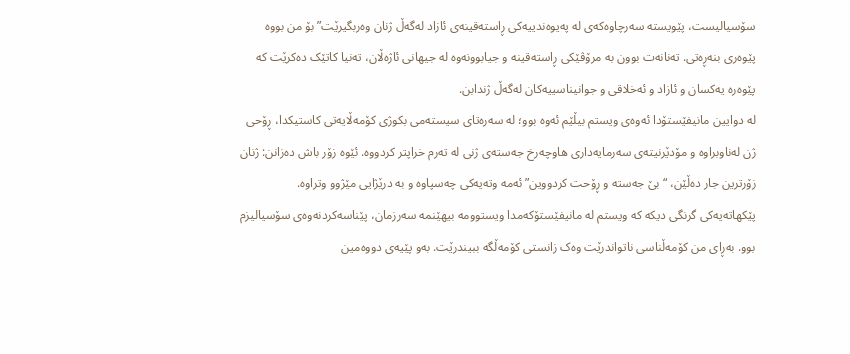سۆسیالیست، پێویستە سەرچاوەکەی لە پەیوەندییەکی ڕاستەقینەی ئازاد لەگەڵ ژنان وەربگیرێت” بۆ من بووە پێوەری بنەڕەتی. تەنانەت بوون بە مرۆڤێکی ڕاستەقینە و جیابوونەوە لە جیهانی ئاژەڵان، تەنیا کاتێک دەکرێت کە پێوەرە یەکسان و ئازاد و ئەخلاقی و جوانیناسییەکان لەگەڵ ژندابن.
لە دوایین مانیفێستۆدا ئەوەی ویستم بیڵێم ئەوە بوو؛ لە سەرەتای سیستەمی بکوژی کۆمەڵایەتی کاستیکدا، ڕۆحی ژن لەناوبراوە و مۆدێرنیتەی سەرمایەداری هاوچەرخ جەستەی ژنی لە تەرم خراپتر کردووە. ئێوە زۆر باش دەزانن: ژنان زۆرترین جار دەڵێن، “بێ جەستە و ڕۆحت کردووین” ئەمە وتەیەکی چەسپاوە و بە درێژایی مێژوو وتراوە.
پێکهاتەیەکی گرنگی دیکە کە ویستم لە مانیفێستۆکەمدا ویستوومە بیهێنمە سەرزمان، پێناسەکردنەوەی سۆسیالیزم بوو. بەڕای من کۆمەڵناسی ناتواندرێت وەک زانستی کۆمەڵگە ببیندرێت. بەو پێیەی دووەمین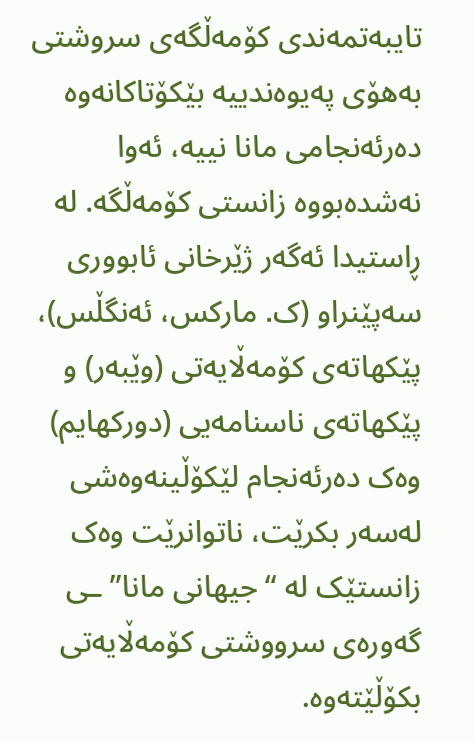تایبەتمەندی کۆمەڵگەی سروشتی بەهۆی پەیوەندییە بێکۆتاکانەوە دەرئەنجامی مانا نییە، ئەوا نەشدەبووە زانستی کۆمەڵگە. لە ڕاستیدا ئەگەر ژێرخانی ئابووری سەپێنراو (ک. مارکس، ئەنگڵس)، پێکهاتەی کۆمەڵایەتی (وێبەر) و پێکهاتەی ناسنامەیی (دورکهایم) وەک دەرئەنجام لێکۆڵینەوەشی لەسەر بکرێت، ناتوانرێت وەک زانستێک لە “جیهانی مانا”ـی گەورەی سرووشتی کۆمەڵایەتی بکۆڵێتەوە.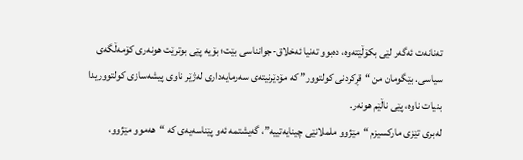تەنانەت ئەگەر لێی بکۆڵێتەوە، دەبوو تەنیا ئەخلاق-جوانناسی بێت؛ بۆیە پێی بوترێت هونەری کۆمەڵگەی سیاسی. بێگومان من “قڕکردنی کولتوور” کە مۆدێرنیتەی سەرمایەداری لەژێر ناوی پیشەسازی کولتووریدا بنیات ناوە، پێی ناڵێم هونەر.
لەبری تێزی مارکسیزم “مێژوو ململانێی چینایەتییە”، گەیشتمە ئەو پێناسەیەی کە “هەموو مێژوو،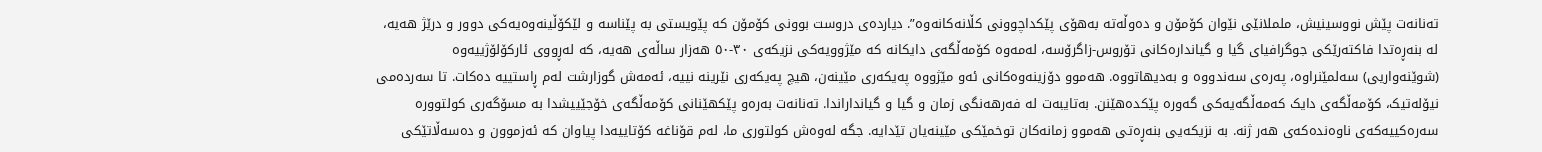تەنانەت پێش نووسینیش، ململانێی نێوان کۆمۆن و دەوڵەتە بەهۆی پێکداچوونی کڵانەکانەوە”. دیاردەی دروست بوونی کۆمۆن کە پێویستی بە پێناسە و لێکۆڵینەوەیەکی دوور و درێژ هەیە، لە بنەڕەتدا فاکتەرێکی جوگرافیای گیا و گیاندارەکانی تۆروس-زاگرۆسە، لەمەوە کۆمەڵگەی دایکانە کە مێژوویەکی نزیکەی ٣٠-٥٠ هەزار ساڵەی هەیە، کە لەڕووی ئارکۆلۆژییەوە (شوێنەواریی) سەلمێنراوە، پەرەی سەندووە و بەدیهاتووە. هەموو دۆزینەوەکانی ئەو مێژووە پەیکەری مێینەن، هیچ پەیکەری نێرینە نییە، ئەمەش گوزارشت لەم ڕاستییە دەکات. تا سەردەمی نیۆلەتیک، کۆمەڵگەی دایک کەمەڵگەیەکی گەورە پێکدەهێنن. بەتایبەت لە فەرهەنگی زمان و گیا و گیانداراندا. تەنانەت بەرەو پێکهێنانی کۆمەڵگەی خۆجێییشدا بە مسۆگەری کولتوورە سەرەکییەکەی ناوەندەکەی هەر ژنە. بە نزیکەیی بنەڕەتی هەموو زمانەکان توخمێکی مێینەیان تێدایە. جگە لەوەش کولتوری ما، لەم قۆناغە کۆتاییەدا پیاوان کە ئەزموون و دەسەڵاتێکی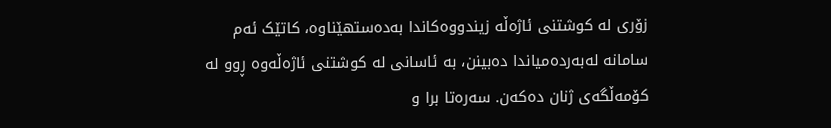زۆری لە کوشتنی ئاژەڵە زیندووەکاندا بەدەستهێناوە، کاتێک ئەم سامانە لەبەردەمیاندا دەبینن، بە ئاسانی لە کوشتنی ئاژەڵەوە ڕوو لە کۆمەڵگەی ژنان دەکەن. سەرەتا برا و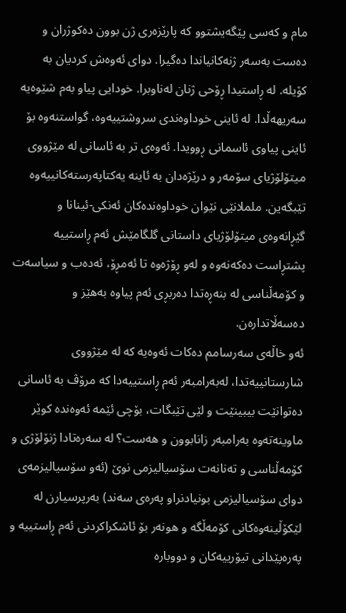مام و کەسی پێگەیشتوو کە پارێزەری ژن بوون دەکوژران و دەست بەسەر ژنەکانیاندا دەگیرا. دوای ئەوەش کردیان بە کۆیلە. لە ڕاستیدا ڕۆحی ژنان لەناوبرا. خودایی پیاو بەم شێوەیە سەریهەڵدا. لە ئاینی خوداوەندی سروشتییەوە، گواستنەوە بۆ ئاینی پیاوی ئاسمانی ڕوویدا. ئەوەی تر بە ئاسانی لە مێژووی میتۆلۆژیای سۆمەر و درێژەدان بە ئاینە یەکتاپەرستەکانییەوە تێبگەین. ململانێی نێوان خوداوەندەکان ئەنکی-ئینانا و گێڕانەوەی میتۆلۆژیای داستانی گلگامێش ئەم ڕاستییە پشتڕاست دەکەنەوە و لەو ڕۆژەوە تا ئەمڕۆ، ئەدەب و سیاسەت و کۆمەڵناسی لە بنەڕەتدا دەربڕی ئەم پیاوە بەهێز و دەسەڵاتدارەن.
ئەو خاڵەی سەرسامم دەکات ئەوەیە کە لە مێژووی شارستانییەتدا، لەبەرامبەر ئەم ڕاستییەدا کە مرۆڤ بە ئاسانی دەتوانێت بیبینێت و لێی تێبگات، بۆچی ئێمە ئەوەندە کوێر ماوینەتەوە بەرامبەر زانابوون و هەست؟ لە سەرەتادا ژنۆلۆژی و کۆمەڵناسی و تەنانەت سۆسیالیزمی نوێ (ئەو سۆسیالیزمەی دوای سۆسیالیزمی بونیادنراو پەرەی سەند) بەرپرسیارن لە لێکۆڵینەوەکانی کۆمەڵگە و هونەر بۆ ئاشکراکردنی ئەم ڕاستییە و پەرەپێدانی تیۆرییەکان و دووبارە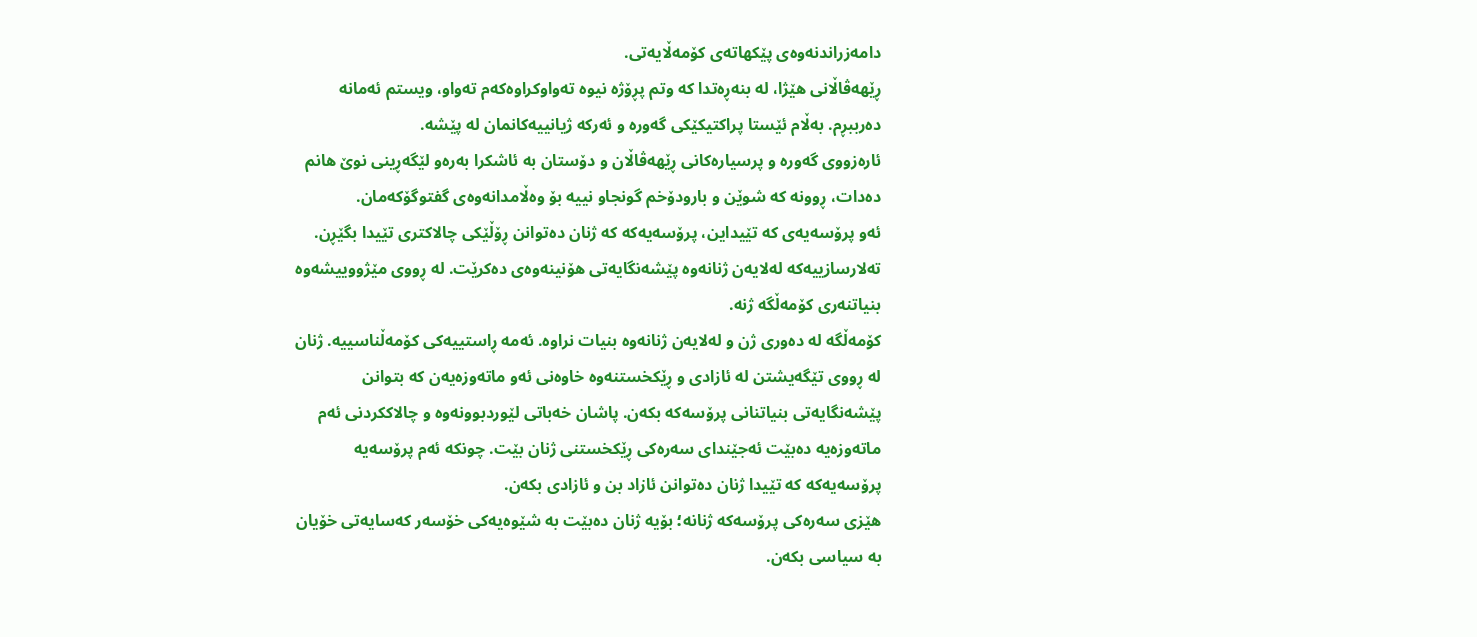دامەزراندنەوەی پێکهاتەی کۆمەڵایەتی.
ڕێهەڤاڵانی هێژا، لە بنەڕەتدا کە وتم پڕۆژە نیوە تەواوکراوەکەم تەواو، ویستم ئەمانە دەرببڕم. بەڵام ئێستا پراکتیکێکی گەورە و ئەرکە ژیانییەکانمان لە پێشە.
ئارەزووی گەورە و پرسیارەکانی ڕێهەڤاڵان و دۆستان بە ئاشکرا بەرەو لێگەڕینی نوێ هانم دەدات، ڕوونە کە شوێن و بارودۆخم گونجاو نییە بۆ وەڵامدانەوەی گفتوگۆکەمان.
ئەو پرۆسەیەی کە تێیداین، پرۆسەیەکە کە ژنان دەتوانن ڕۆڵێکی چالاکتری تێیدا بگێڕن. تەلارسازییەکە لەلایەن ژنانەوە پێشەنگایەتی هۆنینەوەی دەکرێت. لە ڕووی مێژووییشەوە بنیاتنەری کۆمەڵگە ژنە.
کۆمەڵگە لە دەوری ژن و لەلایەن ژنانەوە بنیات نراوە. ئەمە ڕاستییەکی کۆمەڵناسییە. ژنان لە ڕووی تێگەیشتن لە ئازادی و ڕێکخستنەوە خاوەنی ئەو ماتەوزەیەن کە بتوانن پێشەنگایەتی بنیاتنانی پرۆسەکە بکەن. پاشان خەباتی لێوردبوونەوە و چالاککردنی ئەم ماتەوزەیە دەبێت ئەجێندای سەرەکی ڕێکخستنی ژنان بێت. چونکە ئەم پرۆسەیە پرۆسەیەکە کە تێیدا ژنان دەتوانن ئازاد بن و ئازادی بکەن.
هێزی سەرەکی پرۆسەکە ژنانە؛ بۆیە ژنان دەبێت بە شێوەیەکی خۆسەر کەسایەتی خۆیان بە سیاسی بکەن.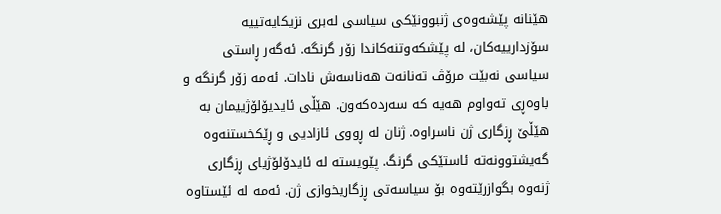هێنانە پێشەوەی ژنبوونێکی سیاسی لەبری نزیکایەتییە سۆزدارییەکان، لە پێشکەوتنەکاندا زۆر گرنگە. ئەگەر ڕاستی سیاسی نەبێت مرۆڤ تەنانەت هەناسەش نادات. ئەمە زۆر گرنگە و باوەڕی تەواوم هەیە کە سەردەکەون. هێڵی ئایدیۆلۆژییمان بە هێڵێ ڕزگاری ژن ناسراوە. ژنان لە ڕووی ئازادیی و ڕێکخستنەوە گەیشتوونەتە ئاستێکی گرنگ. پێویستە لە ئایدۆلۆژیای ڕزگاری ژنەوە بگوازرێتەوە بۆ سیاسەتی ڕزگاریخوازی ژن. ئەمە لە ئێستاوە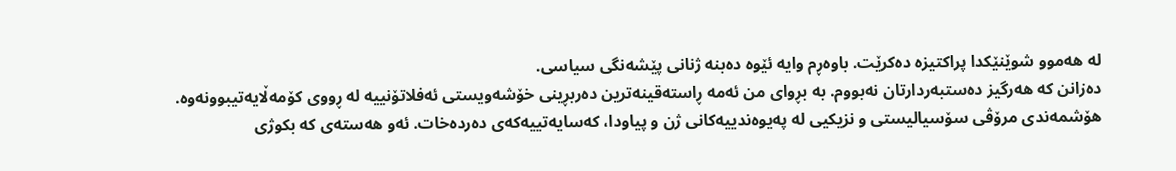لە هەموو شوێنێکدا پراکتیزە دەکرێت. باوەڕم وایە ئێوە دەبنە ژنانی پێشەنگی سیاسی.
دەزانن کە هەرگیز دەستبەردارتان نەبووم. بە بڕوای من ئەمە ڕاستەقینەترین دەربڕینی خۆشەویستی ئەفلاتۆنییە لە ڕووی کۆمەڵایەتیبوونەوە.
هۆشمەندی مرۆڤی سۆسیالیستی و نزیکیی لە پەیوەندییەکانی ژن و پیاودا، کەسایەتییەکەی دەردەخات. ئەو هەستەی کە بکوژی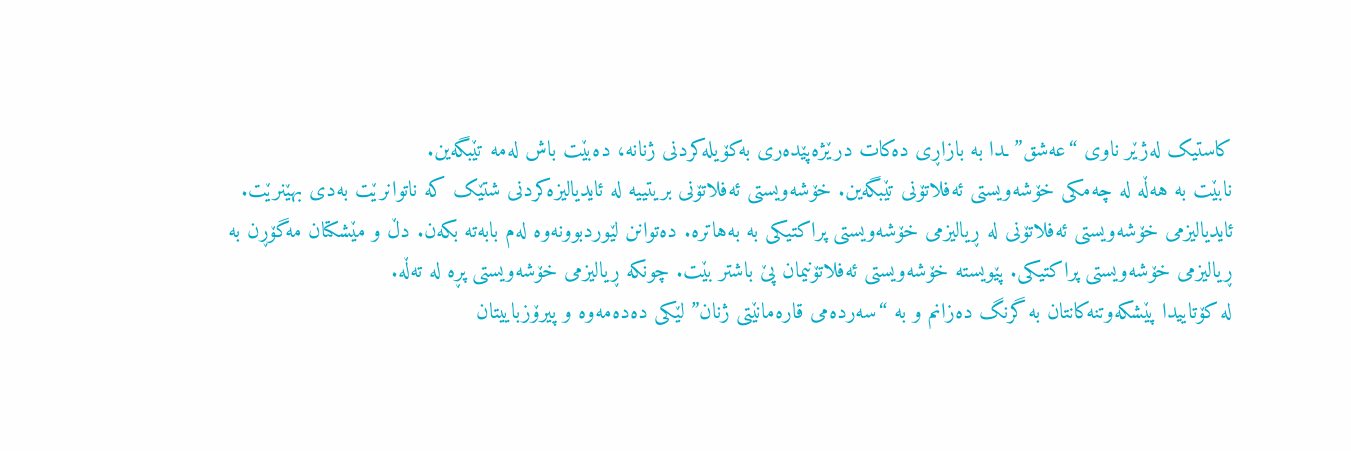کاستیک لەژێر ناوی “عەشق”ـدا بە بازاڕی دەکات درێژەپێدەری بەکۆیلەکردنی ژنانە، دەبێت باش لەمە تێبگەین.
نابێت بە هەڵە لە چەمکی خۆشەویستی ئەفلاتۆنی تێبگەین. خۆشەویستی ئەفلاتۆنی بریتییە لە ئایدیالیزەکردنی شتێک کە ناتوانرێت بەدی بهێنرێت. ئایدیالیزمی خۆشەویستی ئەفلاتۆنی لە ڕیالیزمی خۆشەویستی پراکتیکی بە بەهاترە. دەتوانن لێوردبوونەوە لەم بابەتە بکەن. دڵ و مێشکتان مەگۆڕن بە ڕیالیزمی خۆشەویستی پراکتیکی. پێویستە خۆشەویستی ئەفلاتۆنیمان پێ باشتر بێت. چونکە ڕیالیزمی خۆشەویستی پڕە لە تەڵە.
لە کۆتاییدا پێشکەوتنەکانتان بە گرنگ دەزانم و بە “سەردەمی قارەمانێتی ژنان” لێکی دەدەمەوە و پیرۆزباییتان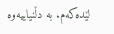لێدەکەم. بە دڵنیاییەوە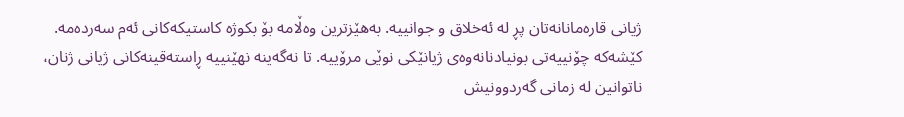ژیانی قارەمانانەتان پڕ لە ئەخلاق و جوانییە. بەهێزترین وەڵامە بۆ بکوژە کاستیکەکانی ئەم سەردەمە. کێشەکە چۆنییەتی بونیادنانەوەی ژیانێکی نوێی مرۆییە. تا نەگەینە نهێنییە ڕاستەقینەکانی ژیانی ژنان، ناتوانین لە زمانی گەردوونیش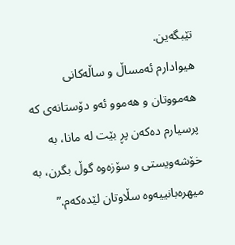تێبگەین.
هیوادارم ئەمساڵ و ساڵەکانی هەمووتان و هەموو ئەو دۆستانەی کە پرسیارم دەکەن پڕ بێت لە مانا، بە خۆشەویستی و سۆزەوە گوڵ بگرن، بە میهرەبانییەوە سڵاوتان لێدەکەم.”